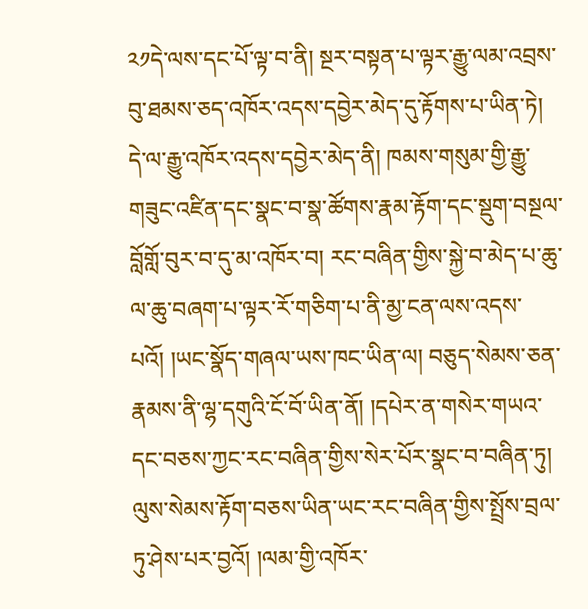༢༡དེ་ལས་དང་པོ་ལྟ་བ་ནི། སྔར་བསྟན་པ་ལྟར་རྒྱུ་ལམ་འབྲས་བུ་ཐམས་ཅད་འཁོར་འདས་དབྱེར་མེད་དུ་རྟོགས་པ་ཡིན་ཏེ། དེ་ལ་རྒྱུ་འཁོར་འདས་དབྱེར་མེད་ནི། ཁམས་གསུམ་གྱི་རྒྱུ་གཟུང་འཛིན་དང་སྣང་བ་སྣ་ཚོགས་རྣམ་རྟོག་དང་སྡུག་བསྔལ་བློགློ་བུར་བ་དུ་མ་འཁོར་བ། རང་བཞིན་གྱིས་སྐྱེ་བ་མེད་པ་ཆུ་ལ་ཆུ་བཞག་པ་ལྟར་རོ་གཅིག་པ་ནི་མྱ་ངན་ལས་འདས་པའོ། །ཡང་སྣོད་གཞལ་ཡས་ཁང་ཡིན་ལ། བཅུད་སེམས་ཅན་རྣམས་ནི་ལྷ་དགུའི་ངོ་བོ་ཡིན་ནོ། །དཔེར་ན་གསེར་གཡའ་དང་བཅས་ཀྱང་རང་བཞིན་གྱིས་སེར་པོར་སྣང་བ་བཞིན་ཏུ། ལུས་སེམས་རྟོག་བཅས་ཡིན་ཡང་རང་བཞིན་གྱིས་སྤྲོས་བྲལ་ཏུ་ཤེས་པར་བྱའོ། །ལམ་གྱི་འཁོར་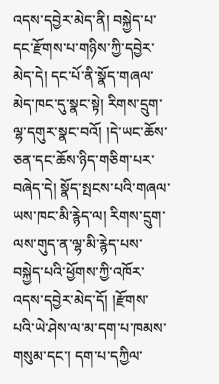འདས་དབྱེར་མེད་ནི། བསྐྱེད་པ་དང་རྫོགས་པ་གཉིས་ཀྱི་དབྱེར་མེད་དེ། དང་པོ་ནི་སྣོད་གཞལ་མེད་ཁང་དུ་སྣང་སྟེ། རིགས་དྲུག་ལྷ་དགུར་སྣང་བའོ། །དེ་ཡང་ཆོས་ཅན་དང་ཆོས་ཉིད་གཅིག་པར་བཞེད་དེ། སྣོད་སྤངས་པའི་གཞལ་ཡས་ཁང་མི་རྙེད་ལ། རིགས་དྲུག་ལས་གུད་ན་ལྷ་མི་རྙེད་པས་བསྐྱེད་པའི་ཕྱོགས་ཀྱི་འཁོར་འདས་དབྱེར་མེད་དོ། །རྫོགས་པའི་ཡེ་ཤེས་ལ་མ་དག་པ་ཁམས་གསུམ་དང་། དག་པ་དཀྱིལ་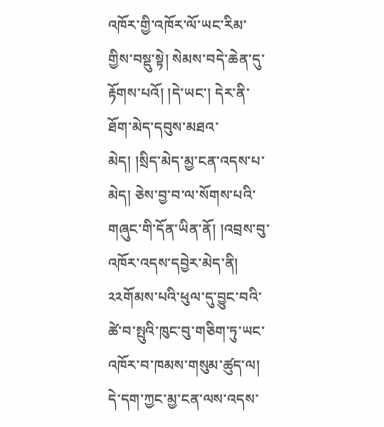འཁོར་གྱི་འཁོར་ལོ་ཡང་རིམ་གྱིས་བསྡུ་སྟེ། སེམས་བདེ་ཆེན་དུ་རྟོགས་པའོ། །དེ་ཡང་། དེར་ནི་ཐོག་མེད་དབུས་མཐའ་མེད། །སྲིད་མེད་མྱ་ངན་འདས་པ་མེད། ཅེས་བྱ་བ་ལ་སོགས་པའི་གཞུང་གི་དོན་ཡིན་ནོ། །འབྲས་བུ་འཁོར་འདས་དབྱེར་མེད་ནི།
༢༢གོམས་པའི་ཕུལ་དུ་བྱུང་བའི་ཚེ་བ་སྤུའི་ཁུང་བུ་གཅིག་ཏུ་ཡང་འཁོར་བ་ཁམས་གསུམ་ཚུད་ལ། དེ་དག་ཀྱང་མྱ་ངན་ལས་འདས་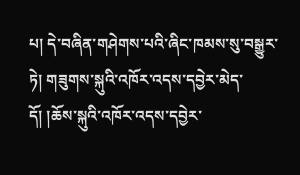པ། དེ་བཞིན་གཤེགས་པའི་ཞིང་ཁམས་སུ་བསྒྱུར་ཏེ། གཟུགས་སྐུའི་འཁོར་འདས་དབྱེར་མེད་དོ། །ཆོས་སྐུའི་འཁོར་འདས་དབྱེར་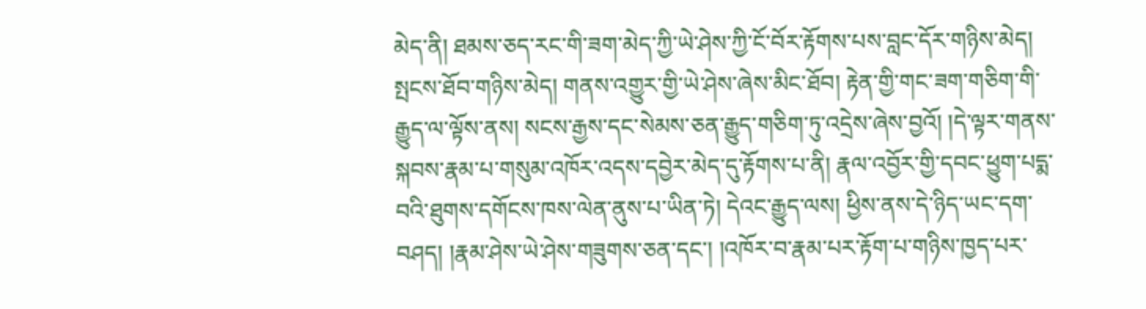མེད་ནི། ཐམས་ཅད་རང་གི་ཟག་མེད་ཀྱི་ཡེ་ཤེས་ཀྱི་ངོ་བོར་རྟོགས་པས་བླང་དོར་གཉིས་མེད། སྤངས་ཐོབ་གཉིས་མེད། གནས་འགྱུར་གྱི་ཡེ་ཤེས་ཞེས་མིང་ཐོབ། རྟེན་གྱི་གང་ཟག་གཅིག་གི་རྒྱུད་ལ་ལྟོས་ནས། སངས་རྒྱས་དང་སེམས་ཅན་རྒྱུད་གཅིག་ཏུ་འདྲེས་ཞེས་བྱའོ། །དེ་ལྟར་གནས་སྐབས་རྣམ་པ་གསུམ་འཁོར་འདས་དབྱེར་མེད་དུ་རྟོགས་པ་ནི། རྣལ་འབྱོར་གྱི་དབང་ཕྱུག་པདྨ་བའི་ཐུགས་དགོངས་ཁས་ལེན་ནུས་པ་ཡིན་ཏེ། དེའང་རྒྱུད་ལས། ཕྱིས་ནས་དེ་ཉིད་ཡང་དག་བཤད། །རྣམ་ཤེས་ཡེ་ཤེས་གཟུགས་ཅན་དང་། །འཁོར་བ་རྣམ་པར་རྟོག་པ་གཉིས་ཁྱད་པར་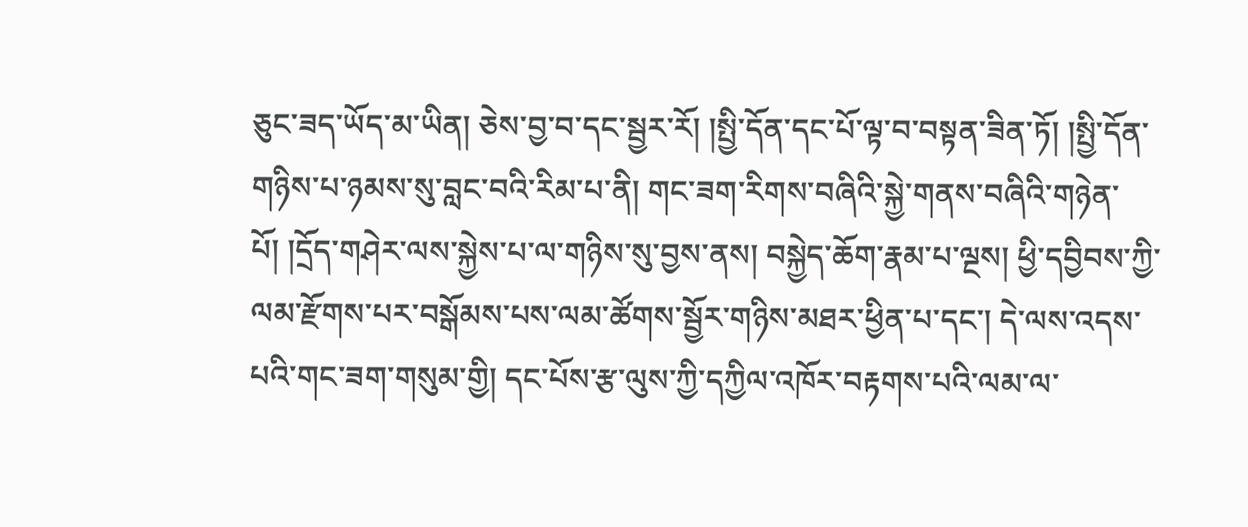ཅུང་ཟད་ཡོད་མ་ཡིན། ཅེས་བྱ་བ་དང་སྦྱར་རོ། །སྤྱི་དོན་དང་པོ་ལྟ་བ་བསྟན་ཟིན་ཏོ། །སྤྱི་དོན་གཉིས་པ་ཉམས་སུ་བླང་བའི་རིམ་པ་ནི། གང་ཟག་རིགས་བཞིའི་སྐྱེ་གནས་བཞིའི་གཉེན་པོ། །དྲོད་གཤེར་ལས་སྐྱེས་པ་ལ་གཉིས་སུ་བྱས་ནས། བསྐྱེད་ཆོག་རྣམ་པ་ལྔས། ཕྱི་དབྱིབས་ཀྱི་ལམ་རྫོགས་པར་བསྒོམས་པས་ལམ་ཚོགས་སྦྱོར་གཉིས་མཐར་ཕྱིན་པ་དང་། དེ་ལས་འདས་པའི་གང་ཟག་གསུམ་གྱི། དང་པོས་རྩ་ལུས་ཀྱི་དཀྱིལ་འཁོར་བརྟགས་པའི་ལམ་ལ་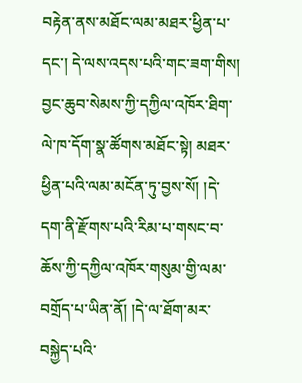བརྟེན་ནས་མཐོང་ལམ་མཐར་ཕྱིན་པ་དང་། དེ་ལས་འདས་པའི་གང་ཟག་གིས། བྱང་ཆུབ་སེམས་ཀྱི་དཀྱིལ་འཁོར་ཐིག་ལེ་ཁ་དོག་སྣ་ཚོགས་མཐོང་སྟེ། མཐར་ཕྱིན་པའི་ལམ་མངོན་ཏུ་བྱས་སོ། །དེ་དག་ནི་རྫོགས་པའི་རིམ་པ་གསང་བ་ཆོས་ཀྱི་དཀྱིལ་འཁོར་གསུམ་གྱི་ལམ་བགྲོད་པ་ཡིན་ནོ། །དེ་ལ་ཐོག་མར་བསྐྱེད་པའི་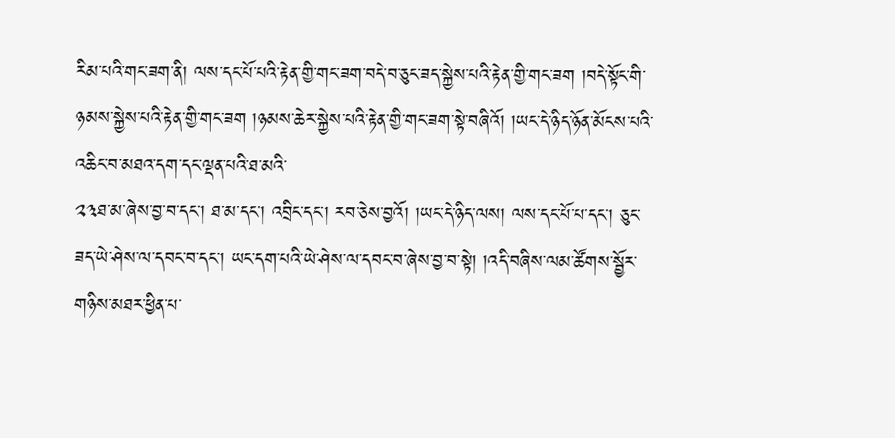རིམ་པའི་གང་ཟག་ནི། ལས་དང་པོ་པའི་རྟེན་གྱི་གང་ཟག་བདེ་བ་ཅུང་ཟད་སྐྱེས་པའི་རྟེན་གྱི་གང་ཟག །བདེ་སྟོང་གི་ཉམས་སྐྱེས་པའི་རྟེན་གྱི་གང་ཟག །ཉམས་ཆེར་སྐྱེས་པའི་རྟེན་གྱི་གང་ཟག་སྟེ་བཞིའོ། །ཡང་དེ་ཉིད་ཉོན་མོངས་པའི་འཆིང་བ་མཐའ་དག་དང་ལྡན་པའི་ཐ་མའི་
༢༣ཐ་མ་ཞེས་བྱ་བ་དང་། ཐ་མ་དང་། འབྲིང་དང་། རབ་ཅེས་བྱའོ། །ཡང་དེ་ཉིད་ལས། ལས་དང་པོ་པ་དང་། ཅུང་ཟད་ཡེ་ཤེས་ལ་དབང་བ་དང་། ཡང་དག་པའི་ཡེ་ཤེས་ལ་དབང་བ་ཞེས་བྱ་བ་སྟེ། །འདི་བཞིས་ལམ་ཚོགས་སྦྱོར་གཉིས་མཐར་ཕྱིན་པ་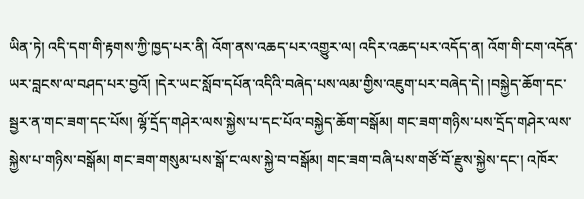ཡིན་ཏེ། འདི་དག་གི་རྟགས་ཀྱི་ཁྱད་པར་ནི། འོག་ནས་འཆད་པར་འགྱུར་ལ། འདིར་འཆད་པར་འདོད་ན། འོག་གི་ངག་འདོན་ཡར་བླངས་ལ་བཤད་པར་བྱའོ། །དེར་ཡང་སློབ་དཔོན་འདིའི་བཞེད་པས་ལམ་གྱིས་འཇུག་པར་བཞེད་དེ། །བསྐྱེད་ཆོག་དང་སྦྱར་ན་གང་ཟག་དང་པོས། ལྷོ་དྲོད་གཤེར་ལས་སྐྱེས་པ་དང་པོའ་བསྐྱེད་ཆོག་བསྒོམ། གང་ཟག་གཉིས་པས་དྲོད་གཤེར་ལས་སྐྱེས་པ་གཉིས་བསྒོམ། གང་ཟག་གསུམ་པས་སྒོ་ང་ལས་སྐྱེ་བ་བསྒོམ། གང་ཟག་བཞི་པས་གཙོ་བོ་རྫུས་སྐྱེས་དང་། འཁོར་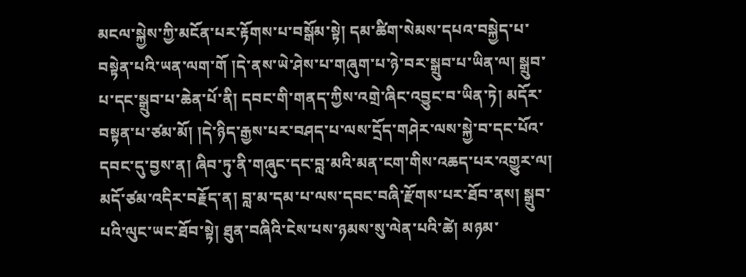མངལ་སྐྱེས་ཀྱི་མངོན་པར་རྟོགས་པ་བསྒོམ་སྟེ། དམ་ཚིག་སེམས་དཔའ་བསྐྱེད་པ་བསྟེན་པའི་ཡན་ལག་གོ །དེ་ནས་ཡེ་ཤེས་པ་གཞུག་པ་ཉེ་བར་སྒྲུབ་པ་ཡིན་ལ། སྒྲུབ་པ་དང་སྒྲུབ་པ་ཆེན་པོ་ནི། དབང་གི་གནད་ཀྱིས་འགྲེ་ཞིང་འབྱུང་བ་ཡིན་ཏེ། མདོར་བསྟན་པ་ཙམ་མོ། །དེ་ཉིད་རྒྱས་པར་བཤད་པ་ལས་དྲོད་གཤེར་ལས་སྐྱེ་བ་དང་པོའ་དབང་དུ་བྱས་ན། ཞིབ་ཏུ་ནི་གཞུང་དང་བླ་མའི་མན་ངག་གིས་འཆད་པར་འགྱུར་ལ། མདོ་ཙམ་འདིར་བརྗོད་ན། བླ་མ་དམ་པ་ལས་དབང་བཞི་རྫོགས་པར་ཐོབ་ནས། སྒྲུབ་པའི་ལུང་ཡང་ཐོབ་སྟེ། ཐུན་བཞིའི་ངེས་པས་ཉམས་སུ་ལེན་པའི་ཚེ། མཉམ་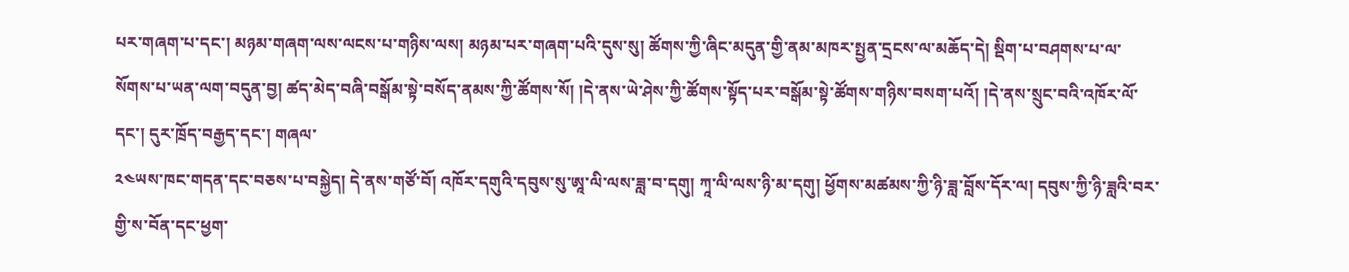པར་གཞག་པ་དང་། མཉམ་གཞག་ལས་ལངས་པ་གཉིས་ལས། མཉམ་པར་གཞག་པའི་དུས་སུ། ཚོགས་ཀྱི་ཞིང་མདུན་གྱི་ནམ་མཁར་སྤྱན་དྲངས་ལ་མཆོད་དེ། སྡིག་པ་བཤགས་པ་ལ་སོགས་པ་ཡན་ལག་བདུན་བྱ། ཚད་མེད་བཞི་བསྒོམ་སྟེ་བསོད་ནམས་ཀྱི་ཚོགས་སོ། །དེ་ནས་ཡེ་ཤེས་ཀྱི་ཚོགས་སྟོད་པར་བསྒོམ་སྟེ་ཚོགས་གཉིས་བསག་པའོ། །དེ་ནས་སྲུང་བའི་འཁོར་ལོ་དང་། དུར་ཁྲོད་བརྒྱད་དང་། གཞལ་
༢༤ཡས་ཁང་གདན་དང་བཅས་པ་བསྐྱེད། དེ་ནས་གཙོ་བོ། འཁོར་དགུའི་དབུས་སུ་ཨཱ་ལི་ལས་ཟླ་བ་དགུ། ཀཱ་ལི་ལས་ཉི་མ་དགུ། ཕྱོགས་མཚམས་ཀྱི་ཉི་ཟླ་བློས་དོར་ལ། དབུས་ཀྱི་ཉི་ཟླའི་བར་གྱི་ས་བོན་དང་ཕྱག་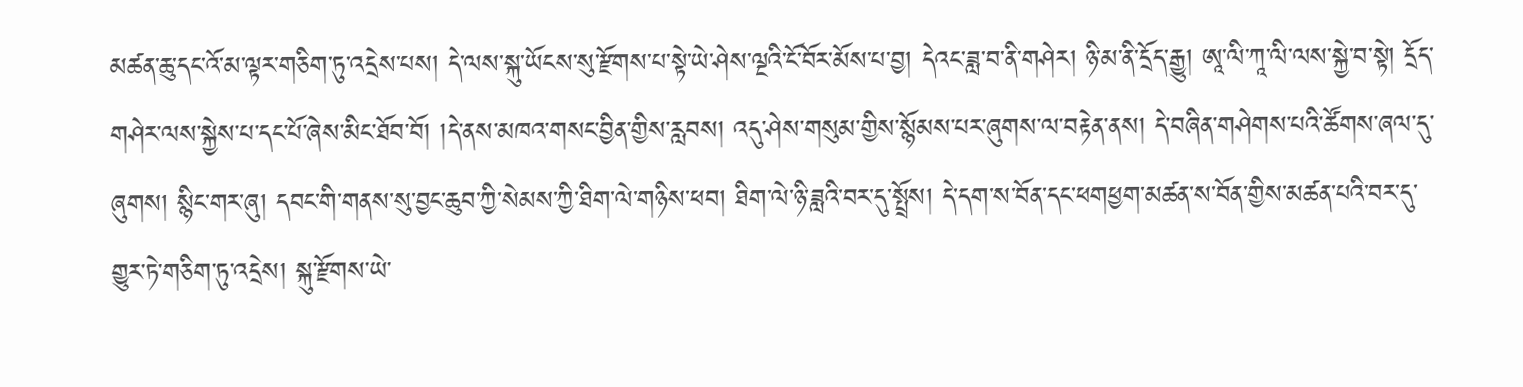མཚན་ཆུ་དང་འོ་མ་ལྟར་གཅིག་ཏུ་འདྲེས་པས། དེ་ལས་སྐུ་ཡོངས་སུ་རྫོགས་པ་སྟེ་ཡེ་ཤེས་ལྔའི་ངོ་བོར་མོས་པ་བྱ། དེའང་ཟླ་བ་ནི་གཤེར། ཉི་མ་ནི་དྲོད་རྒྱུ། ཨཱ་ལི་ཀཱ་ལི་ལས་སྐྱེ་བ་སྟེ། དྲོད་གཤེར་ལས་སྐྱེས་པ་དང་པོ་ཞེས་མིང་ཐོབ་བོ། །དེ་ནས་མཁའ་གསང་བྱིན་གྱིས་རླབས། འདུ་ཤེས་གསུམ་གྱིས་སྙོམས་པར་ཞུགས་ལ་བརྟེན་ནས། དེ་བཞིན་གཤེགས་པའི་ཚོགས་ཞལ་དུ་ཞུགས། སྙིང་གར་ཞུ། དབང་གི་གནས་སུ་བྱང་ཆུབ་ཀྱི་སེམས་ཀྱི་ཐིག་ལེ་གཉིས་ཕབ། ཐིག་ལེ་ཉི་ཟླའི་བར་དུ་སྤྲོས། དེ་དག་ས་བོན་དང་ཕགཕྱག་མཚན་ས་བོན་གྱིས་མཚན་པའི་བར་དུ་གྱུར་ཏེ་གཅིག་ཏུ་འདྲེས། སྐུ་རྫོགས་ཡེ་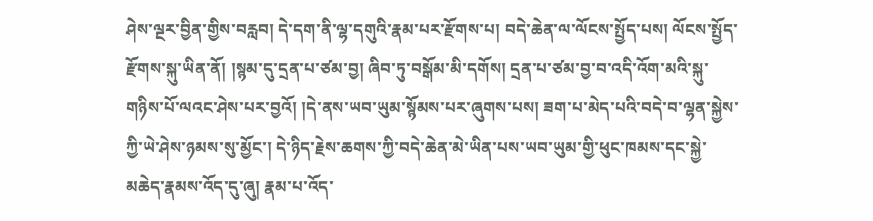ཤེས་ལྔར་བྱིན་གྱིས་བརླབ། དེ་དག་ནི་ལྷ་དགུའི་རྣམ་པར་རྫོགས་པ། བདེ་ཆེན་ལ་ལོངས་སྤྱོད་པས། ལོངས་སྤྱོད་རྫོགས་སྐུ་ཡིན་ནོ། །སྙམ་དུ་དྲན་པ་ཙམ་བྱ། ཞིབ་ཏུ་བསྒོམ་མི་དགོས། དྲན་པ་ཙམ་བྱ་བ་འདི་འོག་མའི་སྐུ་གཉིས་པོ་ལའང་ཤེས་པར་བྱའོ། །དེ་ནས་ཡབ་ཡུམ་སྙོམས་པར་ཞུགས་པས། ཟག་པ་མེད་པའི་བདེ་བ་ལྷན་སྐྱེས་ཀྱི་ཡེ་ཤེས་ཉམས་སུ་མྱོང་། དེ་ཉིད་རྗེས་ཆགས་ཀྱི་བདེ་ཆེན་མེ་ཡིན་པས་ཡབ་ཡུམ་གྱི་ཕུང་ཁམས་དང་སྐྱེ་མཆེད་རྣམས་འོད་དུ་ཞུ། རྣམ་པ་འོད་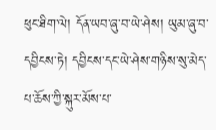ཕུང་ཐིག་ལེ། དོན་ཡབ་ཞུ་བ་ཡེ་ཤེས། ཡུམ་ཞུ་བ་དབྱིངས་ཏེ། དབྱིངས་དང་ཡེ་ཤེས་གཉིས་སུ་མེད་པ་ཆོས་ཀྱི་སྐུར་མོས་པ་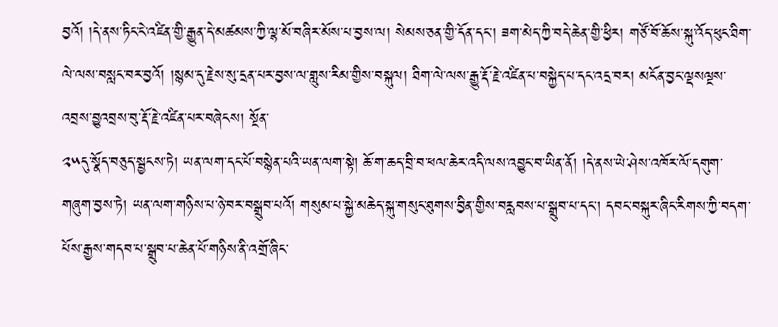བྱའོ། །དེ་ནས་ཏིང་ངེ་འཛིན་གྱི་རྒྱུན་དེ་མཚམས་ཀྱི་ལྷ་མོ་བཞིར་མོས་པ་བྱས་ལ། སེམས་ཅན་གྱི་དོན་དང་། ཟག་མེད་ཀྱི་བདེ་ཆེན་གྱི་ཕྱིར། གཙོ་བོ་ཆོས་སྐུ་འོད་ཕུང་ཐིག་ལེ་ལས་བསླང་བར་བྱའོ། །སྙམ་དུ་རྗེས་སུ་དྲན་པར་བྱས་ལ་གླུས་རིམ་གྱིས་བསྐུལ། ཐིག་ལེ་ལས་རྒྱུ་རྡོ་རྗེ་འཛིན་པ་བསྐྱེད་པ་དང་འདྲ་བར། མངོན་བྱང་ལྡསལྔས་འབྲས་བྱུའབྲས་བུ་རྡོ་རྗེ་འཛིན་པར་བཞེངས། སྔོན་
༢༥དུ་སྣོད་བཅུད་སྦྱངས་ཏེ། ཡན་ལག་དང་པོ་བསྙེན་པའི་ཡན་ལག་སྟེ། ཆོ་ག་ཆད་བྲི་བ་ཕལ་ཆེར་འདི་ལས་འབྱུང་བ་ཡིན་ནོ། །དེ་ནས་ཡེ་ཤེས་འཁོར་ལོ་དགུག་གཞུག་བྱས་ཏེ། ཡན་ལག་གཉིས་པ་ཉེ་བར་བསྒྲུབ་པའོ། གསུམ་པ་སྐྱེ་མཆེད་སྐུ་གསུང་ཐུགས་བྱིན་གྱིས་བརླབས་པ་སྒྲུབ་པ་དང་། དབང་བསྐུར་ཞིང་རིགས་ཀྱི་བདག་པོས་རྒྱས་གདབ་པ་སྒྲུབ་པ་ཆེན་པོ་གཉིས་ནི་འགྲོ་ཞིང་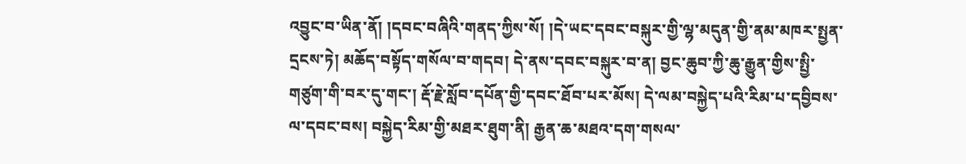འབྱུང་བ་ཡིན་ནོ། །དབང་བཞིའི་གནད་ཀྱིས་སོ། །དེ་ཡང་དབང་བསྐུར་གྱི་ལྷ་མདུན་གྱི་ནམ་མཁར་སྤྱན་དྲངས་ཏེ། མཆོད་བསྟོད་གསོལ་བ་གདབ། དེ་ནས་དབང་བསྐུར་བ་ན། བྱང་ཆུབ་ཀྱི་ཆུ་རྒྱུན་གྱིས་སྤྱི་གཙུག་གི་བར་དུ་གང་། རྡོ་རྗེ་སློབ་དཔོན་གྱི་དབང་ཐོབ་པར་མོས། དེ་ལམ་བསྐྱེད་པའི་རིམ་པ་དབྱིབས་ལ་དབང་བས། བསྐྱེད་རིམ་གྱི་མཐར་ཐུག་ནི། རྒྱན་ཆ་མཐའ་དག་གསལ་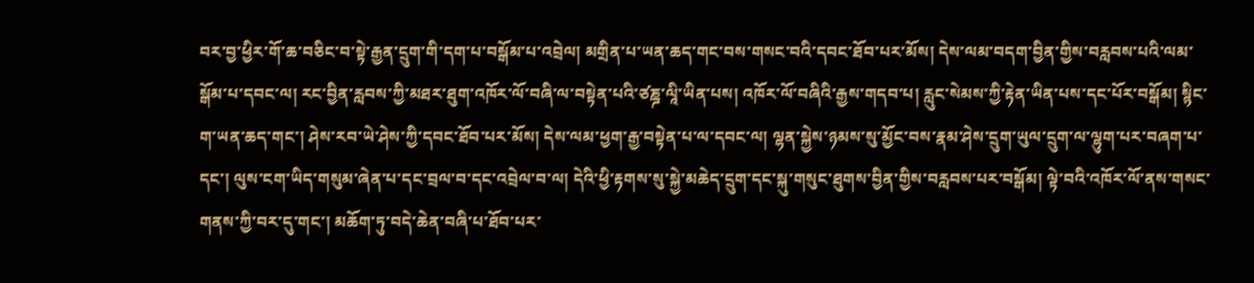བར་བྱ་ཕྱིར་གོ་ཆ་བཅིང་བ་སྟེ་རྒྱན་དྲུག་གི་དག་པ་བསྒོམ་པ་འབྲེལ། མགྲིན་པ་ཡན་ཆད་གང་བས་གསང་བའི་དབང་ཐོབ་པར་མོས། དེས་ལམ་བདག་བྱིན་གྱིས་བརླབས་པའི་ལམ་སྒོམ་པ་དབང་ལ། རང་བྱིན་རླབས་ཀྱི་མཐར་ཐུག་འཁོར་ལོ་བཞི་ལ་བསྟེན་པའི་ཙཎྜ་ལཱི་ཡིན་པས། འཁོར་ལོ་བཞིའི་རྒྱས་གདབ་པ། རླུང་སེམས་ཀྱི་རྟེན་ཡིན་པས་དང་པོར་བསྒོམ། སྙིང་ག་ཡན་ཆད་གང་། ཤེས་རབ་ཡེ་ཤེས་ཀྱི་དབང་ཐོབ་པར་མོས། དེས་ལམ་ཕྱག་རྒྱ་བསྟེན་པ་ལ་དབང་ལ། ལྷན་སྐྱེས་ཉམས་སུ་མྱོང་བས་རྣམ་ཤེས་དྲུག་ཡུལ་དྲུག་ལ་ལྷུག་པར་བཞག་པ་དང་། ལུས་ངག་ཡིད་གསུམ་ཞེན་པ་དང་བྲལ་བ་དང་འབྲེལ་བ་ལ། དེའི་ཕྱི་རྟགས་སུ་སྐྱེ་མཆེད་དྲུག་དང་སྐུ་གསུང་ཐུགས་བྱིན་གྱིས་བརླབས་པར་བསྒོམ། ལྟེ་བའི་འཁོར་ལོ་ནས་གསང་གནས་ཀྱི་བར་དུ་གང་། མཆོག་ཏུ་བདེ་ཆེན་བཞི་པ་ཐོབ་པར་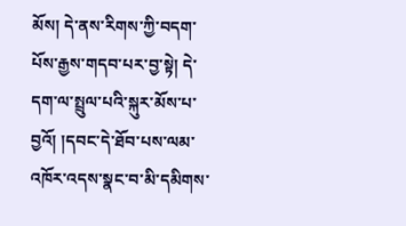མོས། དེ་ནས་རིགས་ཀྱི་བདག་པོས་རྒྱས་གདབ་པར་བྱ་སྟེ། དེ་དག་ལ་སྤྲུལ་པའི་སྐུར་མོས་པ་བྱའོ། །དབང་དེ་ཐོབ་པས་ལམ་འཁོར་འདས་སྣང་བ་མི་དམིགས་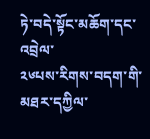ཏེ་བདེ་སྟོང་མཆོག་དང་འབྲེལ་
༢༦པས་རིགས་བདག་གི་མཐར་དཀྱིལ་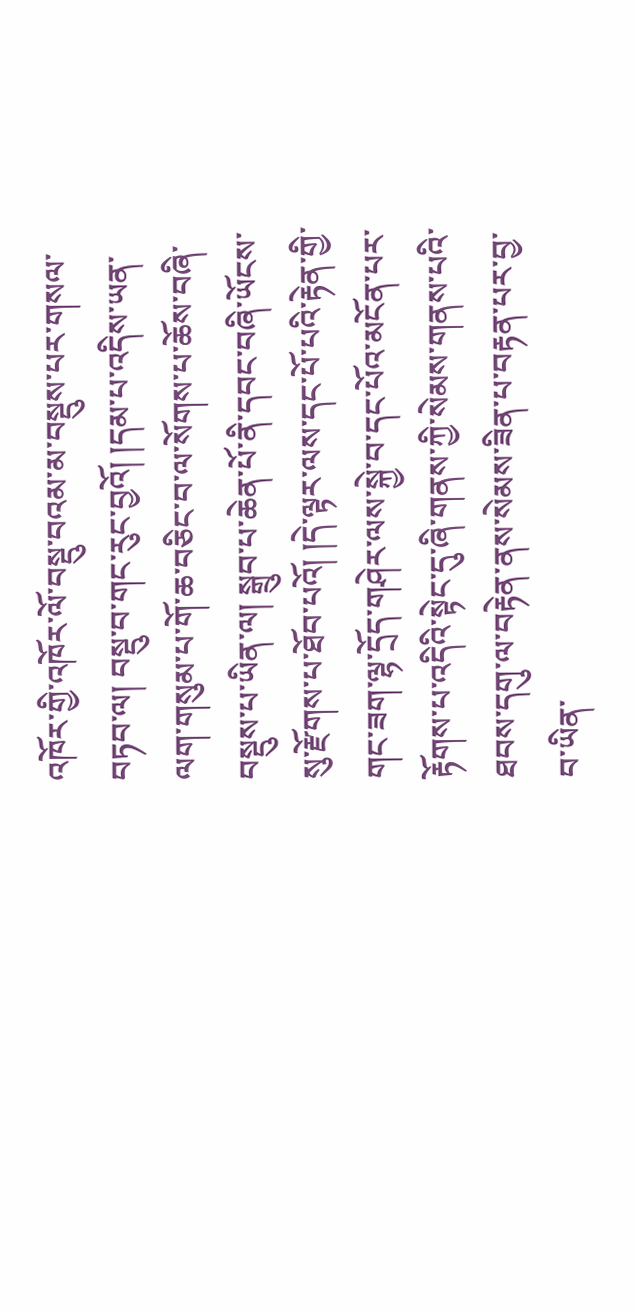འཁོར་གྱི་འཁོར་ལོ་བསྡུ་བའམ་མ་བསྡུས་པར་གསལ་བཏབ་ལ། བསྡུ་བ་གང་རུང་བྱའོ། །དམ་པ་འདིས་ཡན་ལག་གསུམ་པ་གོ་ཆ་བཅིང་བ་ལ་སོགས་པ་ཆོས་བཞི་བསྡུས་པ་ཡིན་ལ། སྒྲུབ་པ་ཆེན་པོ་ནི་དབང་བཞི་ཡོངས་སུ་རྫོགས་པ་ཐོབ་པའོ། །དེ་ལྟར་ལས་དང་པོ་པའི་རྟེན་གྱི་གང་ཟག་ལྷ་དྲོད་གཤེར་ལས་སྐྱེ་བ་དང་པོའ་མངོན་པར་རྟོགས་པ་འདིའི་སྟེང་དུ་ཞི་གནས་ཀྱི་སེམས་གནས་པའི་ཐབས་དགུ་ལ་བརྟེན་ནས་སེམས་ཟིན་པ་བརྟན་པར་བྱ་བ་ཡིན་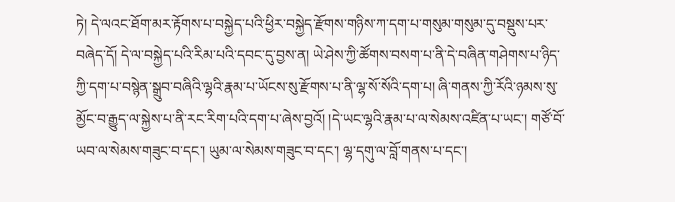ཏེ། དེ་ལའང་ཐོག་མར་རྟོགས་པ་བསྐྱེད་པའི་ཕྱིར་བསྐྱེད་རྫོགས་གཉིས་ཀ་དག་པ་གསུམ་གསུམ་དུ་བསྡུས་པར་བཞེད་དོ། དེ་ལ་བསྐྱེད་པའི་རིམ་པའི་དབང་དུ་བྱས་ན། ཡེ་ཤེས་ཀྱི་ཚོགས་བསག་པ་ནི་དེ་བཞིན་གཤེགས་པ་ཉིད་ཀྱི་དག་པ་བསྙེན་སྒྲུབ་བཞིའི་ལྷའི་རྣམ་པ་ཡོངས་སུ་རྫོགས་པ་ནི་ལྷ་སོ་སོའི་དག་པ། ཞི་གནས་ཀྱི་རོའི་ཉམས་སུ་མྱོང་བ་རྒྱུད་ལ་སྐྱེས་པ་ནི་རང་རིག་པའི་དག་པ་ཞེས་བྱའོ། །དེ་ཡང་ལྷའི་རྣམ་པ་ལ་སེམས་འཛིན་པ་ཡང་། གཙོ་བོ་ཡབ་ལ་སེམས་གཟུང་བ་དང་། ཡུམ་ལ་སེམས་གཟུང་བ་དང་། ལྷ་དགུ་ལ་བློ་གནས་པ་དང་།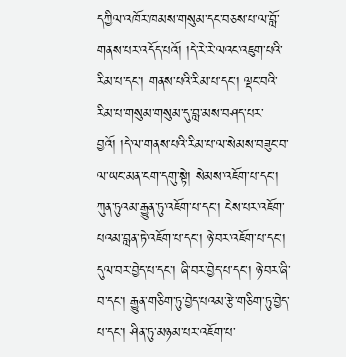དཀྱིལ་འཁོར་ཁམས་གསུམ་དང་བཅས་པ་ལ་བློ་གནས་པར་འདོད་པའོ། །དེ་རེ་རེ་ལའང་འཇུག་པའི་རིམ་པ་དང་། གནས་པའི་རིམ་པ་དང་། ལྡང་བའི་རིམ་པ་གསུམ་གསུམ་དུ་བླ་མས་བཤད་པར་བྱའོ། །དེ་ལ་གནས་པའི་རིམ་པ་ལ་སེམས་བཟུང་བ་ལ་ཡང་མན་ངག་དགུ་སྟེ། སེམས་འཇོག་པ་དང་། ཀུན་ཏུའམ་རྒྱུན་ཏུ་འཇོག་པ་དང་། ངེས་པར་འཇོག་པའམ་བླན་ཏེ་འཇོག་པ་དང་། ཉེ་བར་འཇོག་པ་དང་། དུལ་བར་བྱེད་པ་དང་། ཞི་བར་བྱེད་པ་དང་། ཉེ་བར་ཞི་བ་དང་། རྒྱུན་གཅིག་ཏུ་བྱེད་པའམ་རྩེ་གཅིག་ཏུ་བྱེད་པ་དང་། ཤིན་ཏུ་མཉམ་པར་འཇོག་པ་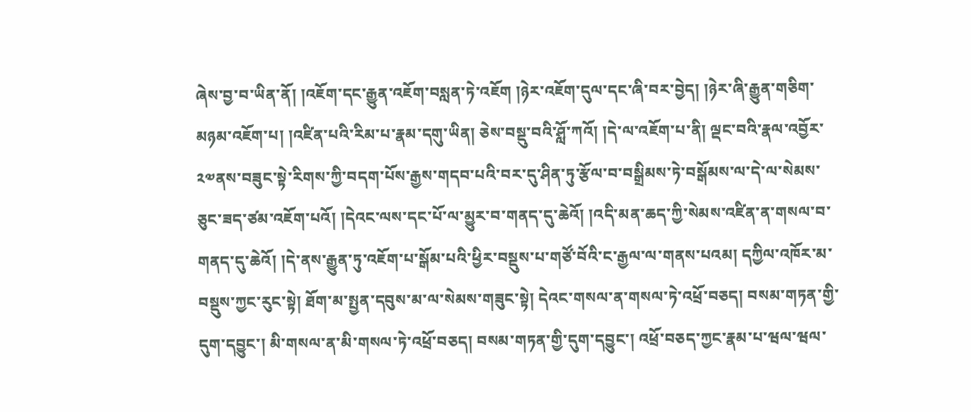ཞེས་བྱ་བ་ཡིན་ནོ། །འཇོག་དང་རྒྱུན་འཇོག་བསླན་ཏེ་འཇོག །ཉེར་འཇོག་དུལ་དང་ཞི་བར་བྱེད། །ཉེར་ཞི་རྒྱུན་གཅིག་མཉམ་འཇོག་པ། །འཛིན་པའི་རིམ་པ་རྣམ་དགུ་ཡིན། ཅེས་བསྡུ་བའི་ཤློ་ཀའོ། །དེ་ལ་འཇོག་པ་ནི། ལྡང་བའི་རྣལ་འབྱོར་
༢༧ནས་བཟུང་སྟེ་རིགས་ཀྱི་བདག་པོས་རྒྱས་གདབ་པའི་བར་དུ་ཤིན་ཏུ་རྩོལ་བ་བསྒྲིམས་ཏེ་བསྒོམས་ལ་དེ་ལ་སེམས་ཅུང་ཟད་ཙམ་འཇོག་པའོ། །དེའང་ལས་དང་པོ་ལ་མྱུར་བ་གནད་དུ་ཆེའོ། །འདི་མན་ཆད་ཀྱི་སེམས་འཛིན་ན་གསལ་བ་གནད་དུ་ཆེའོ། །དེ་ནས་རྒྱུན་ཏུ་འཇོག་པ་སྒོམ་པའི་ཕྱིར་བསྡུས་པ་གཙོ་བོའི་ང་རྒྱལ་ལ་གནས་པའམ། དཀྱིལ་འཁོར་མ་བསྡུས་ཀྱང་རུང་སྟེ། ཐོག་མ་སྤྱན་དབུས་མ་ལ་སེམས་གཟུང་སྟེ། དེའང་གསལ་ན་གསལ་ཏེ་འཕྲོ་བཅད། བསམ་གཏན་གྱི་དུག་དབྱུང་། མི་གསལ་ན་མི་གསལ་ཏེ་འཕྲོ་བཅད། བསམ་གཏན་གྱི་དུག་དབྱུང་། འཕྲོ་བཅད་ཀྱང་རྣམ་པ་ཝལ་ཝལ་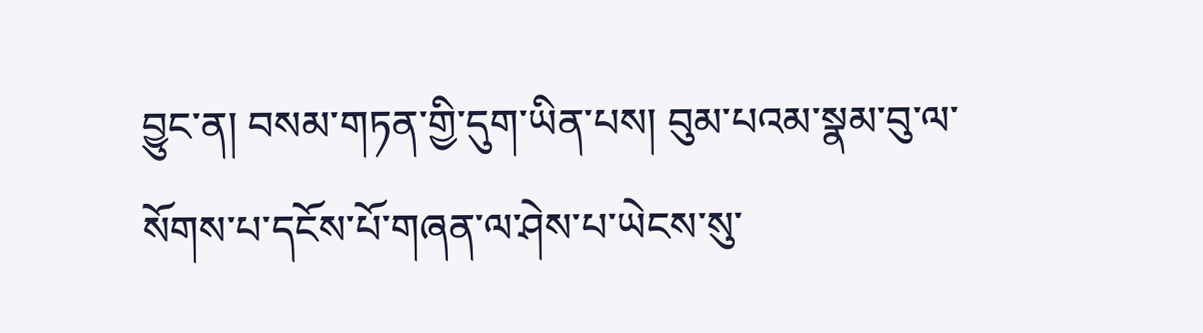བྱུང་ན། བསམ་གཏན་གྱི་དུག་ཡིན་པས། བུམ་པའམ་སྣམ་བུ་ལ་སོགས་པ་དངོས་པོ་གཞན་ལ་ཤེས་པ་ཡེངས་སུ་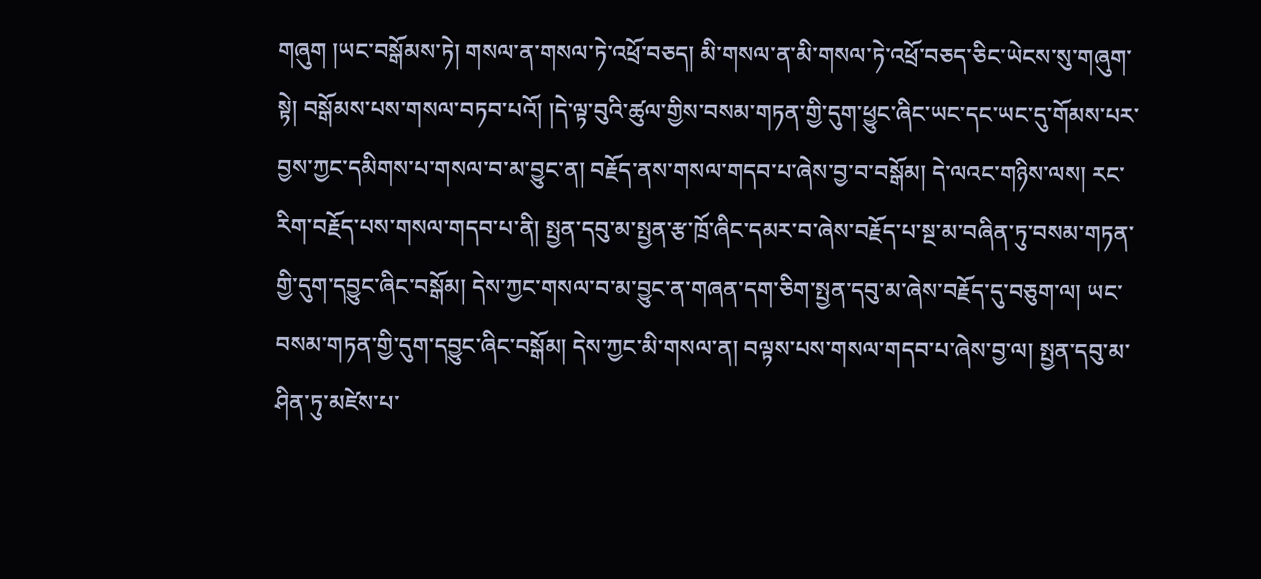གཞུག །ཡང་བསྒོམས་ཏེ། གསལ་ན་གསལ་ཏེ་འཕྲོ་བཅད། མི་གསལ་ན་མི་གསལ་ཏེ་འཕྲོ་བཅད་ཅིང་ཡེངས་སུ་གཞུག་སྟེ། བསྒོམས་པས་གསལ་བཏབ་པའོ། །དེ་ལྟ་བུའི་ཚུལ་གྱིས་བསམ་གཏན་གྱི་དུག་ཕྱུང་ཞིང་ཡང་དང་ཡང་དུ་གོམས་པར་བྱས་ཀྱང་དམིགས་པ་གསལ་བ་མ་བྱུང་ན། བརྗོད་ནས་གསལ་གདབ་པ་ཞེས་བྱ་བ་བསྒོམ། དེ་ལའང་གཉིས་ལས། རང་རིག་བརྗོད་པས་གསལ་གདབ་པ་ནི། སྤྱན་དབུ་མ་སྤྱན་རྩ་ཁྲོ་ཞིང་དམར་བ་ཞེས་བརྗོད་པ་སྔ་མ་བཞིན་ཏུ་བསམ་གཏན་གྱི་དུག་དབྱུང་ཞིང་བསྒོམ། དེས་ཀྱང་གསལ་བ་མ་བྱུང་ན་གཞན་དག་ཅིག་སྤྱན་དབུ་མ་ཞེས་བརྗོད་དུ་བཅུག་ལ། ཡང་བསམ་གཏན་གྱི་དུག་དབྱུང་ཞིང་བསྒོམ། དེས་ཀྱང་མི་གསལ་ན། བལྟས་པས་གསལ་གདབ་པ་ཞེས་བྱ་ལ། སྤྱན་དབུ་མ་ཤིན་ཏུ་མཛེས་པ་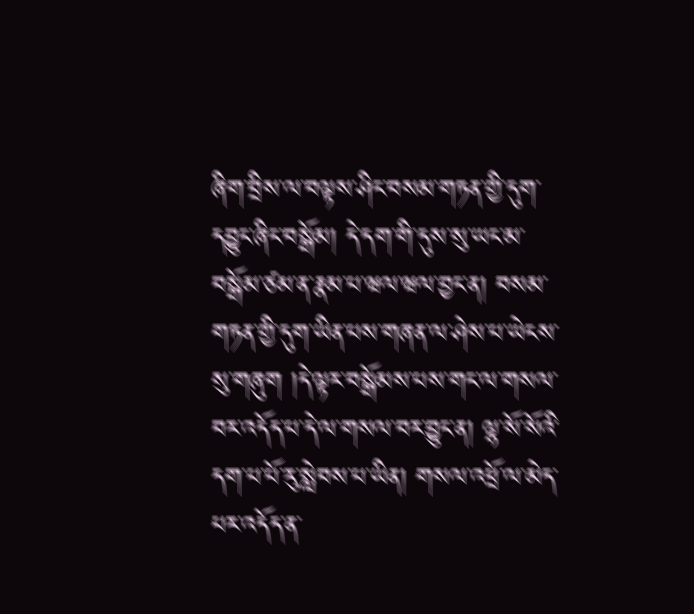ཞིག་བྲིས་ལ་བལྟས་ཤིང་བསམ་གཏན་གྱི་དུག་དབྱུང་ཞིང་བསྒོམ། དེ་དག་གི་དུས་སུ་ཡང་མ་བསྒོམ་ཙམ་ན་རྣམ་པ་ཝལ་ཝལ་བྱང་ན། བསམ་གཏན་གྱི་དུག་ཡིན་པས་གཞན་ལ་ཤེས་པ་ཡེངས་སུ་གཞུག །དེ་ལྟར་བསྒོམས་པས་གང་ལ་གསལ་བར་འདོད་པ་དེ་ལ་གསལ་བར་བྱུང་ན། ལྷ་སོ་སོའི་དག་པ་པོ་རུ་སླེབས་པ་ཡིན། གསལ་འཕྲོ་ལ་མེད་པར་འདོད་ན་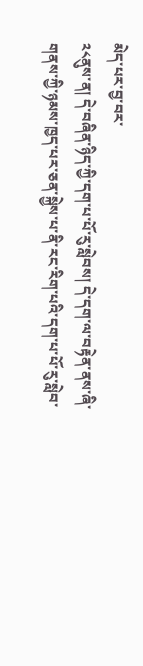མེད་པར་བྱ་བར་
༢༨ནུས་ན། དེ་བཞིན་ཉིད་ཀྱི་དག་པ་པོ་རུ་སླེབས། དེ་དག་ལ་བརྟེན་ནས་ཞི་གནས་ཀྱི་ཉམས་ཁྱད་པར་ཅན་སྐྱེས་པ་ནི་རང་རིག་པའི་དག་པ་པོ་རུ་སླེབ་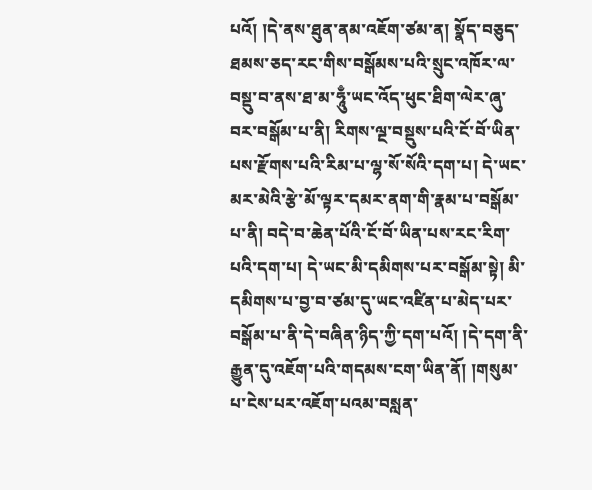པའོ། །དེ་ནས་ཐུན་ནམ་འཇོག་ཙམ་ན། སྣོད་བཅུད་ཐམས་ཅད་རང་གིས་བསྒོམས་པའི་སྲུང་འཁོར་ལ་བསྡུ་བ་ནས་ཐ་མ་ཧཱུྃ་ཡང་འོད་ཕུང་ཐིག་ལེར་ཞུ་བར་བསྒོམ་པ་ནི། རིགས་ལྔ་བསྡུས་པའི་ངོ་བོ་ཡིན་པས་རྫོགས་པའི་རིམ་པ་ལྷ་སོ་སོའི་དག་པ། དེ་ཡང་མར་མེའི་རྩེ་མོ་ལྟར་དམར་ནག་གི་རྣམ་པ་བསྒོམ་པ་ནི། བདེ་བ་ཆེན་པོའི་ངོ་བོ་ཡིན་པས་རང་རིག་པའི་དག་པ། དེ་ཡང་མི་དམིགས་པར་བསྒོམ་སྟེ། མི་དམིགས་པ་བྱ་བ་ཙམ་དུ་ཡང་འཛིན་པ་མེད་པར་བསྒོམ་པ་ནི་དེ་བཞིན་ཉིད་ཀྱི་དག་པའོ། །དེ་དག་ནི་རྒྱུན་དུ་འཇོག་པའི་གདམས་ངག་ཡིན་ནོ། །གསུམ་པ་ངེས་པར་འཇོག་པའམ་བསླན་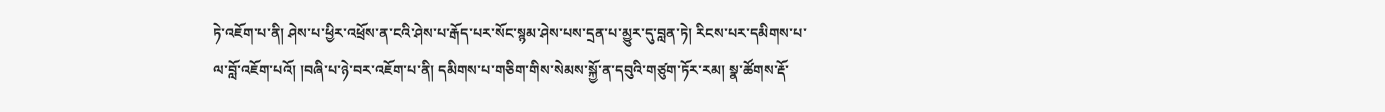ཏེ་འཇོག་པ་ནི། ཤེས་པ་ཕྱིར་འཕྲོས་ན་ངའི་ཤེས་པ་རྒོད་པར་སོང་སྙམ་ཤེས་པས་དྲན་པ་མྱུར་དུ་བླན་ཏེ། རིངས་པར་དམིགས་པ་ལ་བློ་འཇོག་པའོ། །བཞི་པ་ཉེ་བར་འཇོག་པ་ནི། དམིགས་པ་གཅིག་གིས་སེམས་སྐྱོ་ན་དབུའི་གཙུག་ཏོར་རམ། སྣ་ཚོགས་རྡོ་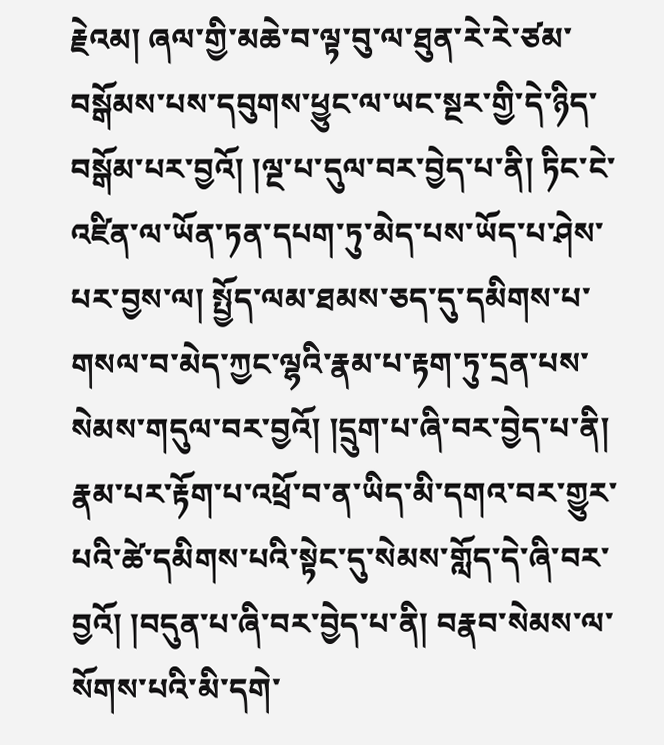རྗེའམ། ཞལ་གྱི་མཆེ་བ་ལྟ་བུ་ལ་ཐུན་རེ་རེ་ཙམ་བསྒོམས་པས་དབུགས་ཕྱུང་ལ་ཡང་སྔར་གྱི་དེ་ཉིད་བསྒོམ་པར་བྱའོ། །ལྔ་པ་དུལ་བར་བྱེད་པ་ནི། ཏིང་ངེ་འཛིན་ལ་ཡོན་ཏན་དཔག་ཏུ་མེད་པས་ཡོད་པ་ཤེས་པར་བྱས་ལ། སྤྱོད་ལམ་ཐམས་ཅད་དུ་དམིགས་པ་གསལ་བ་མེད་ཀྱང་ལྷའི་རྣམ་པ་རྟག་ཏུ་དྲན་པས་སེམས་གདུལ་བར་བྱའོ། །དྲུག་པ་ཞི་བར་བྱེད་པ་ནི། རྣམ་པར་རྟོག་པ་འཕྲོ་བ་ན་ཡིད་མི་དགའ་བར་གྱུར་པའི་ཚེ་དམིགས་པའི་སྟེང་དུ་སེམས་གློད་དེ་ཞི་བར་བྱའོ། །བདུན་པ་ཞི་བར་བྱེད་པ་ནི། བརྣབ་སེམས་ལ་སོགས་པའི་མི་དགེ་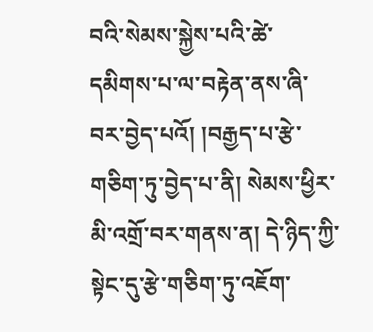བའི་སེམས་སྐྱེས་པའི་ཚེ་དམིགས་པ་ལ་བརྟེན་ནས་ཞི་བར་བྱེད་པའོ། །བརྒྱད་པ་རྩེ་གཅིག་ཏུ་བྱེད་པ་ནི། སེམས་ཕྱིར་མི་འགྲོ་བར་གནས་ན། དེ་ཉིད་ཀྱི་སྟེང་དུ་རྩེ་གཅིག་ཏུ་འཇོག་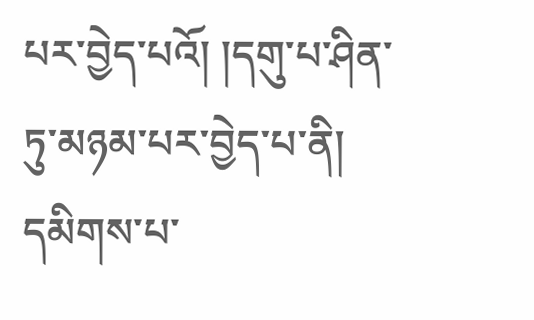པར་བྱེད་པའོ། །དགུ་པ་ཤིན་ཏུ་མཉམ་པར་བྱེད་པ་ནི། དམིགས་པ་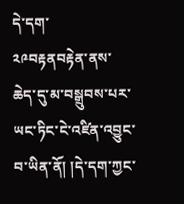དེ་དག་
༢༩བརྟནབརྟེན་ནས་ཆེད་དུ་མ་བསྒྲུབས་པར་ཡང་ཏིང་ངེ་འཛིན་འབྱུང་བ་ཡིན་ནོ། །དེ་དག་ཀྱང་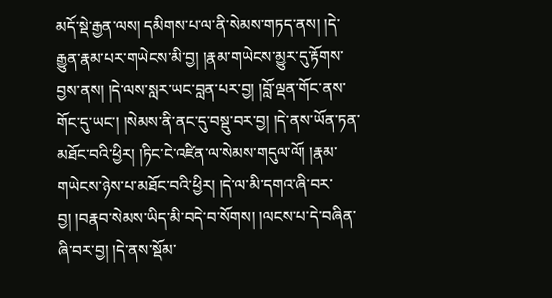མདོ་སྡེ་རྒྱན་ལས། དམིགས་པ་ལ་ནི་སེམས་གཏད་ནས། །དེ་རྒྱུན་རྣམ་པར་གཡེངས་མི་བྱ། །རྣམ་གཡེངས་མྱུར་དུ་རྟོགས་བྱས་ནས། །དེ་ལས་སླར་ཡང་བླན་པར་བྱ། །བློ་ལྡན་གོང་ནས་གོང་དུ་ཡང་། །སེམས་ནི་ནང་དུ་བསྡུ་བར་བྱ། །དེ་ནས་ཡོན་ཏན་མཐོང་བའི་ཕྱིར། །ཏིང་ངེ་འཛིན་ལ་སེམས་གདུལ་ལོ། །རྣམ་གཡེངས་ཉེས་པ་མཐོང་བའི་ཕྱིར། །དེ་ལ་མི་དགའ་ཞི་བར་བྱ། །བརྣབ་སེམས་ཡིད་མི་བདེ་བ་སོགས། །ལངས་པ་དེ་བཞིན་ཞི་བར་བྱ། །དེ་ནས་སྡོམ་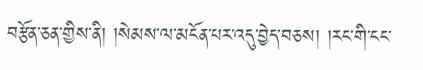བརྩོན་ཅན་གྱིས་ནི། །སེམས་ལ་མངོན་པར་འདུ་བྱེད་བཅས། །རང་གི་ངང་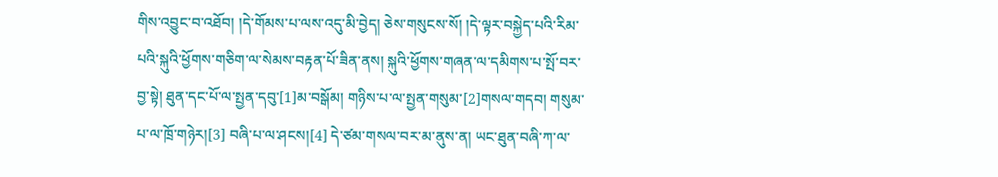གིས་འབྱུང་བ་འཐོབ། །དེ་གོམས་པ་ལས་འདུ་མི་བྱེད། ཅེས་གསུངས་སོ། །དེ་ལྟར་བསྐྱེད་པའི་རིམ་པའི་སྐུའི་ཕྱོགས་གཅིག་ལ་སེམས་བརྟན་པོ་ཟིན་ནས། སྐུའི་ཕྱོགས་གཞན་ལ་དམིགས་པ་སྤོ་བར་བྱ་སྟེ། ཐུན་དང་པོ་ལ་སྤྱན་དབུ་[1]མ་བསྒོམ། གཉིས་པ་ལ་སྤྱན་གསུམ་[2]གསལ་གདབ། གསུམ་པ་ལ་ཁྲོ་གཉེར།[3] བཞི་པ་ལ་ཤངས།[4] དེ་ཙམ་གསལ་བར་མ་ནུས་ན། ཡང་ཐུན་བཞི་ཀ་ལ་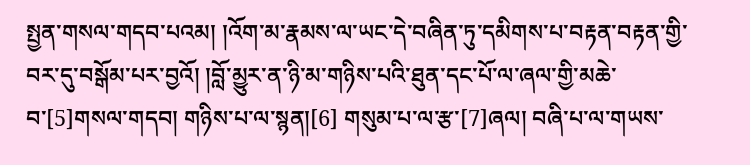སྤྱན་གསལ་གདབ་པའམ། །འོག་མ་རྣམས་ལ་ཡང་དེ་བཞིན་ཏུ་དམིགས་པ་བརྟན་བརྟན་གྱི་བར་དུ་བསྒོམ་པར་བྱའོ། །བློ་མྱུར་ན་ཉི་མ་གཉིས་པའི་ཐུན་དང་པོ་ལ་ཞལ་གྱི་མཆེ་བ་[5]གསལ་གདབ། གཉིས་པ་ལ་སྙན།[6] གསུམ་པ་ལ་རྩ་[7]ཞལ། བཞི་པ་ལ་གཡས་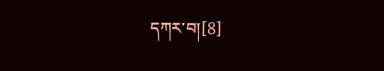དཀར་བ།[8]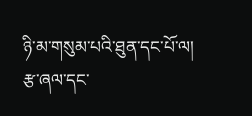ཉི་མ་གསུམ་པའི་ཐུན་དང་པོ་ལ། རྩ་ཞལ་དང་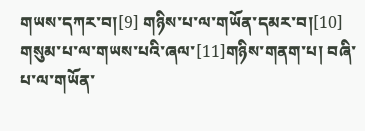གཡས་དཀར་བ།[9] གཉིས་པ་ལ་གཡོན་དམར་བ།[10] གསུམ་པ་ལ་གཡས་པའི་ཞལ་[11]གཉིས་གནག་པ། བཞི་པ་ལ་གཡོན་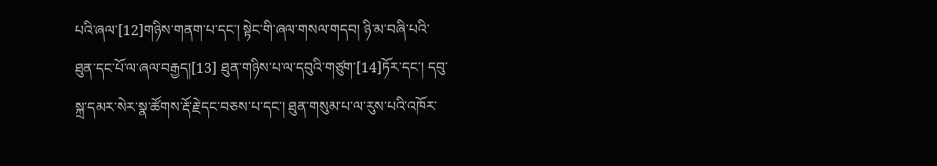པའི་ཞལ་[12]གཉིས་གནག་པ་དང་། སྟེང་གི་ཞལ་གསལ་གདབ། ཉི་མ་བཞི་པའི་ཐུན་དང་པོ་ལ་ཞལ་བརྒྱད།[13] ཐུན་གཉིས་པ་ལ་དབུའི་གཙུག་[14]ཏོར་དང་། དབུ་སྐྲ་དམར་སེར་སྣ་ཚོགས་རྡོ་རྗེ་དང་བཅས་པ་དང་། ཐུན་གསུམ་པ་ལ་རུས་པའི་འཁོར་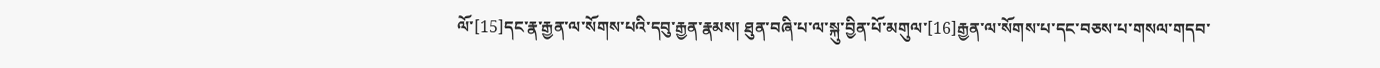ལོ་[15]དང་རྣ་རྒྱན་ལ་སོགས་པའི་དབུ་རྒྱན་རྣམས། ཐུན་བཞི་པ་ལ་སྐུ་བྱིན་པོ་མགུལ་[16]རྒྱན་ལ་སོགས་པ་དང་བཅས་པ་གསལ་གདབ་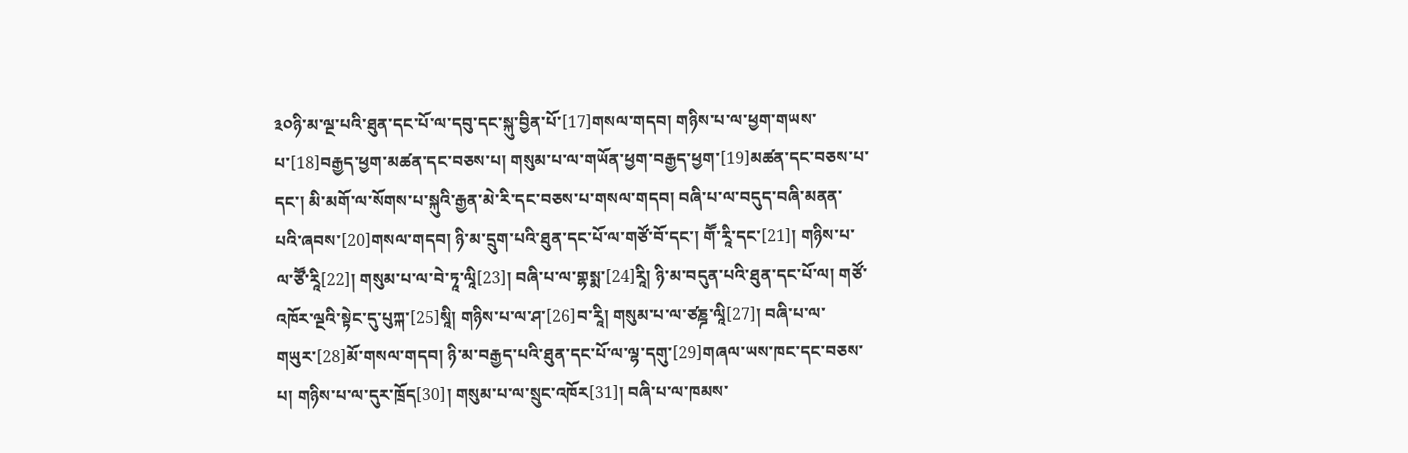༣༠ཉི་མ་ལྔ་པའི་ཐུན་དང་པོ་ལ་དབུ་དང་སྐུ་བྱིན་པོ་[17]གསལ་གདབ། གཉིས་པ་ལ་ཕྱག་གཡས་པ་[18]བརྒྱད་ཕྱག་མཚན་དང་བཅས་པ། གསུམ་པ་ལ་གཡོན་ཕྱག་བརྒྱད་ཕྱག་[19]མཚན་དང་བཅས་པ་དང་། མི་མགོ་ལ་སོགས་པ་སྐུའི་རྒྱན་མེ་རི་དང་བཅས་པ་གསལ་གདབ། བཞི་པ་ལ་བདུད་བཞི་མནན་པའི་ཞབས་[20]གསལ་གདབ། ཉི་མ་དྲུག་པའི་ཐུན་དང་པོ་ལ་གཙོ་བོ་དང་། གཽ་རཱི་དང་[21]། གཉིས་པ་ལ་ཙཽ་རཱི[22]། གསུམ་པ་ལ་བེ་ཏཱ་ལཱི[23]། བཞི་པ་ལ་གྷསྨ་[24]རཱི། ཉི་མ་བདུན་པའི་ཐུན་དང་པོ་ལ། གཙོ་འཁོར་ལྔའི་སྟེང་དུ་པུཀྐ་[25]སཱི། གཉིས་པ་ལ་ཤ་[26]བ་རཱི། གསུམ་པ་ལ་ཙཎྜ་ལཱི[27]། བཞི་པ་ལ་གཡུར་[28]མོ་གསལ་གདབ། ཉི་མ་བརྒྱད་པའི་ཐུན་དང་པོ་ལ་ལྷ་དགུ་[29]གཞལ་ཡས་ཁང་དང་བཅས་པ། གཉིས་པ་ལ་དུར་ཁྲོད[30]། གསུམ་པ་ལ་སྲུང་འཁོར[31]། བཞི་པ་ལ་ཁམས་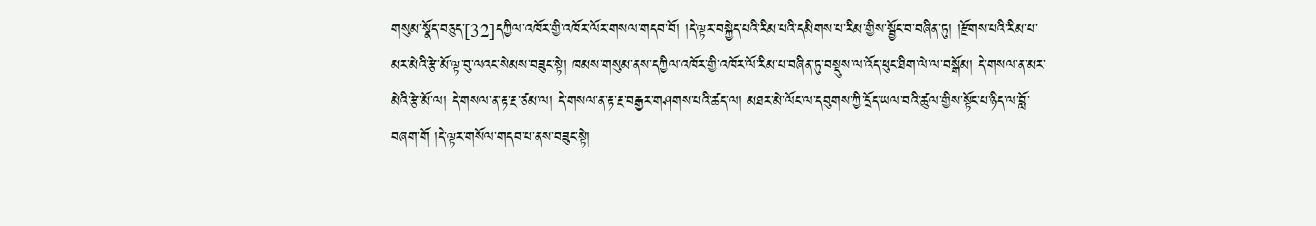གསུམ་སྣོད་བཅུད་[32]དཀྱིལ་འཁོར་གྱི་འཁོར་ལོར་གསལ་གདབ་བོ། །དེ་ལྟར་བསྐྱེད་པའི་རིམ་པའི་དམིགས་པ་རིམ་གྱིས་སྦྱོང་བ་བཞིན་ཏུ། །རྫོགས་པའི་རིམ་པ་མར་མེའི་རྩེ་མོ་ལྟ་བུ་ལའང་སེམས་བཟུང་སྟེ། ཁམས་གསུམ་ནས་དཀྱིལ་འཁོར་གྱི་འཁོར་ལོ་རིམ་པ་བཞིན་ཏུ་བསྡུས་ལ་འོད་ཕུང་ཐིག་ལེ་ལ་བསྒོམ། དེ་གསལ་ན་མར་མེའི་རྩེ་མོ་ལ། དེ་གསལ་ན་རྟ་རྔ་ཙམ་ལ། དེ་གསལ་ན་རྟ་རྔ་བརྒྱར་གཤགས་པའི་ཚད་ལ། མཐར་མེ་ལོང་ལ་དབུགས་ཀྱི་དྲོད་ཡལ་བའི་ཚུལ་གྱིས་སྟོང་པ་ཉིད་ལ་བློ་བཞག་གོ །དེ་ལྟར་གསོལ་གདབ་པ་ནས་བཟུང་སྟེ།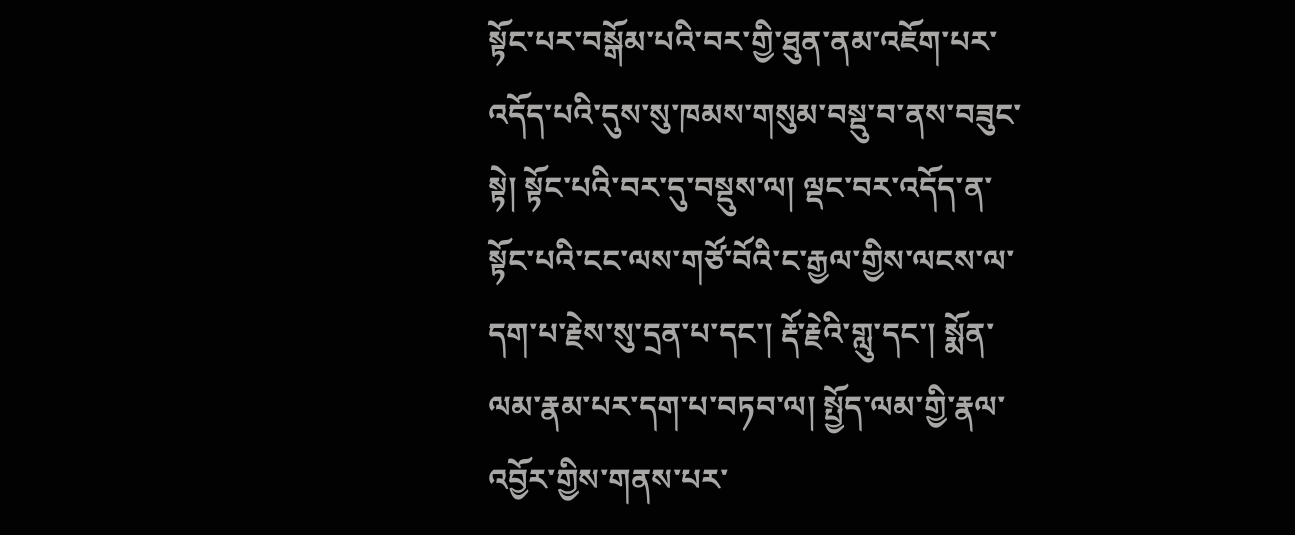སྟོང་པར་བསྒོམ་པའི་བར་གྱི་ཐུན་ནམ་འཇོག་པར་འདོད་པའི་དུས་སུ་ཁམས་གསུམ་བསྡུ་བ་ནས་བཟུང་སྟེ། སྟོང་པའི་བར་དུ་བསྡུས་ལ། ལྡང་བར་འདོད་ན་སྟོང་པའི་ངང་ལས་གཙོ་བོའི་ང་རྒྱལ་གྱིས་ལངས་ལ་དག་པ་རྗེས་སུ་དྲན་པ་དང་། རྡོ་རྗེའི་གླུ་དང་། སྨོན་ལམ་རྣམ་པར་དག་པ་བཏབ་ལ། སྤྱོད་ལམ་གྱི་རྣལ་འབྱོར་གྱིས་གནས་པར་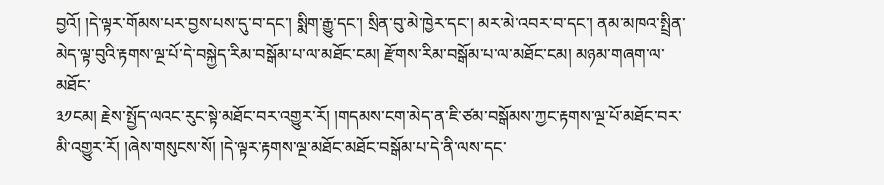བྱའོ། །དེ་ལྟར་གོམས་པར་བྱས་པས་དུ་བ་དང་། སྨིག་རྒྱུ་དང་། སྲིན་བུ་མེ་ཁྱེར་དང་། མར་མེ་འབར་བ་དང་། ནམ་མཁའ་སྤྲིན་མེད་ལྟ་བུའི་རྟགས་ལྔ་པོ་དེ་བསྐྱེད་རིམ་བསྒོམ་པ་ལ་མཐོང་ངམ། རྫོགས་རིམ་བསྒོམ་པ་ལ་མཐོང་ངམ། མཉམ་གཞག་ལ་མཐོང་
༣༡ངམ། རྗེས་སྤྱོད་ལའང་རུང་སྟེ་མཐོང་བར་འགྱུར་རོ། །གདམས་ངག་མེད་ན་ཇི་ཙམ་བསྒོམས་ཀྱང་རྟགས་ལྔ་པོ་མཐོང་བར་མི་འགྱུར་རོ། །ཞེས་གསུངས་སོ། །དེ་ལྟར་རྟགས་ལྔ་མཐོང་མཐོང་བསྒོམ་པ་དེ་ནི་ལས་དང་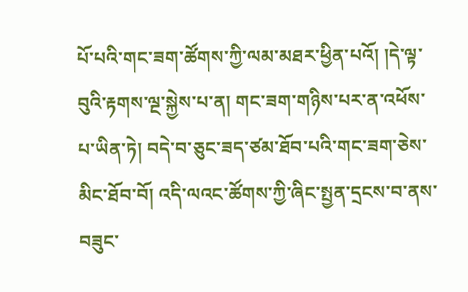པོ་པའི་གང་ཟག་ཚོགས་ཀྱི་ལམ་མཐར་ཕྱིན་པའོ། །དེ་ལྟ་བུའི་རྟགས་ལྔ་སྐྱེས་པ་ན། གང་ཟག་གཉིས་པར་ན་འཕོས་པ་ཡིན་ཏེ། བདེ་བ་ཅུང་ཟད་ཙམ་ཐོབ་པའི་གང་ཟག་ཅེས་མིང་ཐོབ་བོ། འདི་ལའང་ཚོགས་ཀྱི་ཞིང་སྤྱན་དྲངས་བ་ནས་བཟུང་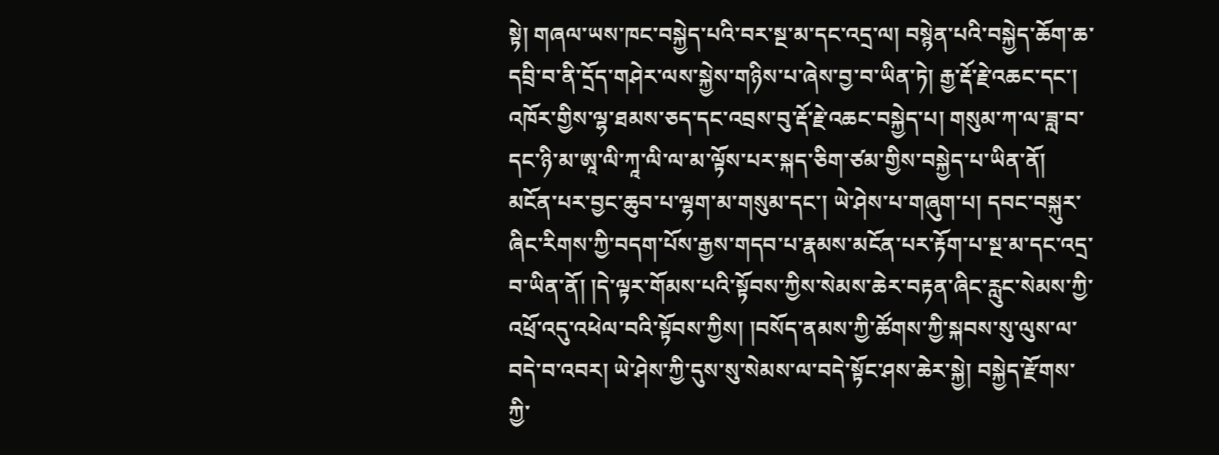སྟེ། གཞལ་ཡས་ཁང་བསྐྱེད་པའི་བར་སྔ་མ་དང་འདྲ་ལ། བསྙེན་པའི་བསྐྱེད་ཆོག་ཆ་དབྲི་བ་ནི་དྲོད་གཤེར་ལས་སྐྱེས་གཉིས་པ་ཞེས་བྱ་བ་ཡིན་ཏེ། རྒྱ་རྡོ་རྗེ་འཆང་དང་། འཁོར་གྱིས་ལྷ་ཐམས་ཅད་དང་འབྲས་བུ་རྡོ་རྗེ་འཆང་བསྐྱེད་པ། གསུམ་ཀ་ལ་ཟླ་བ་དང་ཉི་མ་ཨཱ་ལི་ཀཱ་ལི་ལ་མ་ལྟོས་པར་སྐད་ཅིག་ཙམ་གྱིས་བསྐྱེད་པ་ཡིན་ནོ། མངོན་པར་བྱང་ཆུབ་པ་ལྷག་མ་གསུམ་དང་། ཡེ་ཤེས་པ་གཞུག་པ། དབང་བསྐུར་ཞིང་རིགས་ཀྱི་བདག་པོས་རྒྱས་གདབ་པ་རྣམས་མངོན་པར་རྟོག་པ་སྔ་མ་དང་འདྲ་བ་ཡིན་ནོ། །དེ་ལྟར་གོམས་པའི་སྟོབས་ཀྱིས་སེམས་ཆེར་བརྟན་ཞིང་རླུང་སེམས་ཀྱི་འཕྲོ་འདུ་འཕེལ་བའི་སྟོབས་ཀྱིས། །བསོད་ནམས་ཀྱི་ཚོགས་ཀྱི་སྐབས་སུ་ལུས་ལ་བདེ་བ་འབར། ཡེ་ཤེས་ཀྱི་དུས་སུ་སེམས་ལ་བདེ་སྟོང་ཤས་ཆེར་སྐྱེ། བསྐྱེད་རྫོགས་ཀྱི་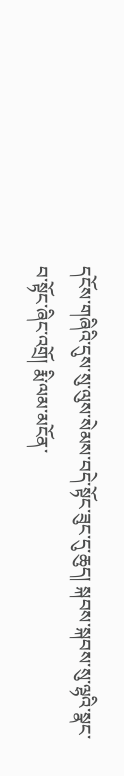དངོས་གཞིའི་དུས་སུ་ལུས་སེམས་བདེ་སྟོང་ཟུང་དུ་ཆུད། སྐབས་སྐབས་སུ་ལྷའི་སྣང་བ་སྟོང་ཞིང་འགྲོ། རྨི་ལམ་མངོན་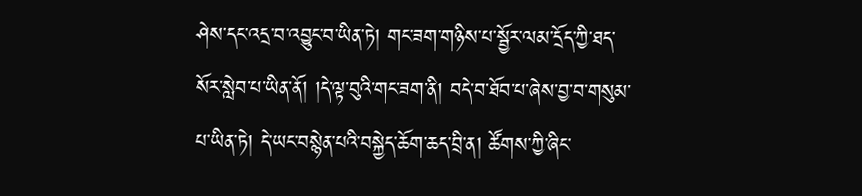ཤེས་དང་འདྲ་བ་འབྱུང་བ་ཡིན་ཏེ། གང་ཟག་གཉིས་པ་སྦྱོར་ལམ་དྲོད་ཀྱི་ཐད་སོར་སླེབ་པ་ཡིན་ནོ། །དེ་ལྟ་བུའི་གང་ཟག་ནི། བདེ་བ་ཐོབ་པ་ཞེས་བྱ་བ་གསུམ་པ་ཡིན་ཏེ། དེ་ཡང་བསྙེན་པའི་བསྐྱེད་ཆོག་ཆད་བྲི་ན། ཚོགས་ཀྱི་ཞིང་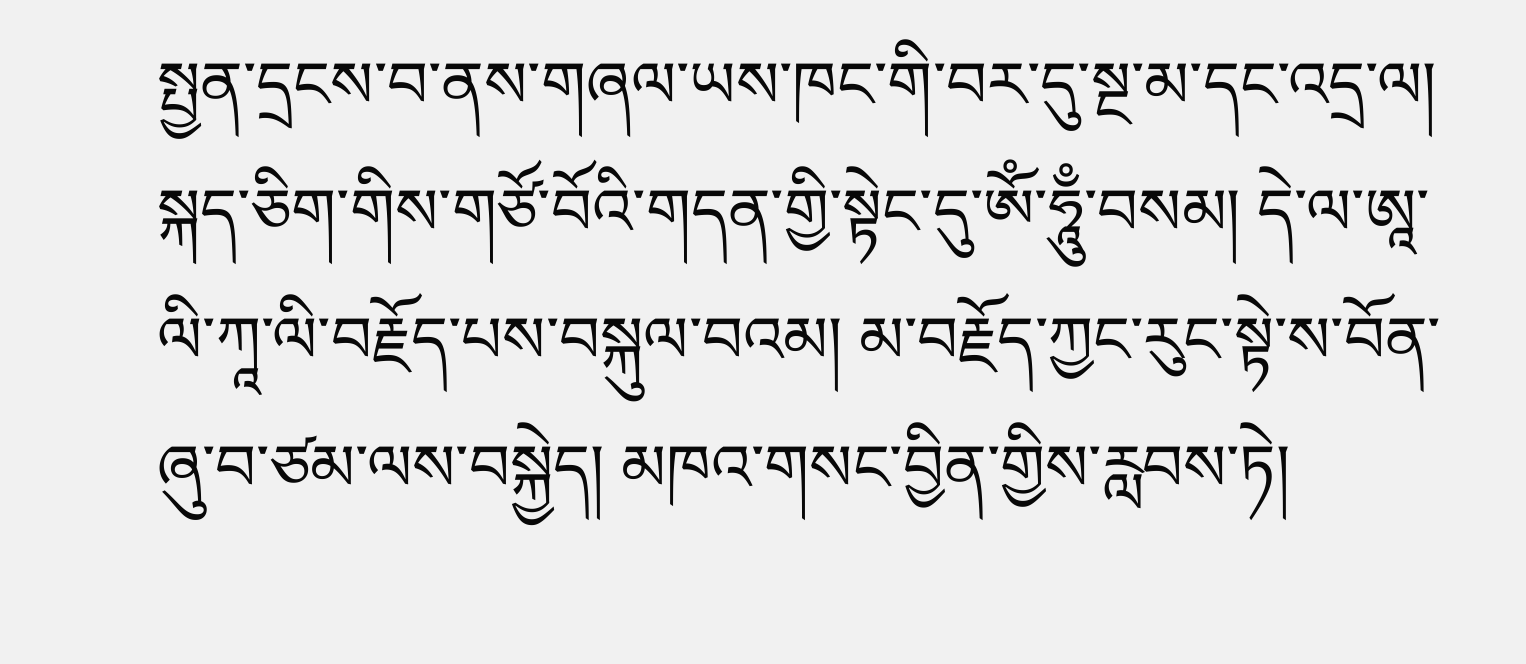སྤྱན་དྲངས་བ་ནས་གཞལ་ཡས་ཁང་གི་བར་དུ་སྔ་མ་དང་འདྲ་ལ། སྐད་ཅིག་གིས་གཙོ་བོའི་གདན་གྱི་སྟེང་དུ་ༀ་ཧཱུྃ་བསམ། དེ་ལ་ཨཱ་ལི་ཀཱ་ལི་བརྗོད་པས་བསྐུལ་བའམ། མ་བརྗོད་ཀྱང་རུང་སྟེ་ས་བོན་ཞུ་བ་ཙམ་ལས་བསྐྱེད། མཁའ་གསང་བྱིན་གྱིས་རླབས་ཏེ།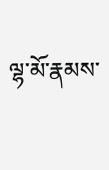ལྷ་མོ་རྣམས་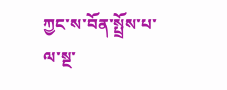ཀྱང་ས་བོན་སྤྲོས་པ་ལ་སྔ་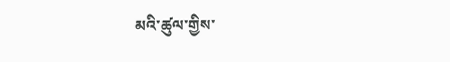མའི་ཚུལ་གྱིས་